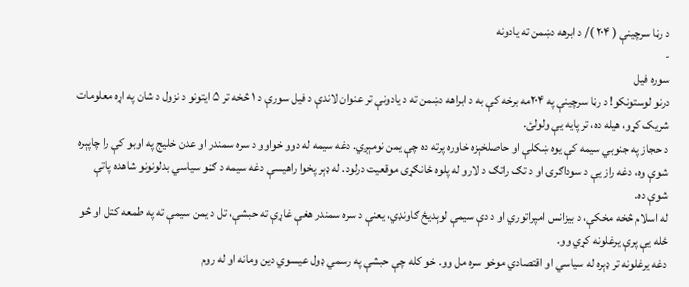د رڼا سرچینې ( ۲۰۴ )/ د ابرهه دښمن ته یادونه
-
سوره فیل
درنو لوستونکو! د رڼا سرچینې په ۲۰۴مه برخه کې به د ابراهه دښمن ته د یادونې تر عنوان لاندې د فیل سورې د ۱ څخه تر ۵ ایتونو د نزول د شان په اړه معلومات شریک کړو، هیله ده، تر پایه یې ولولئ.
د حجاز په جنوبي سیمه کې یوه ښکلې او حاصلخېزه خاوره پرته ده چې یمن نومېږي. دغه سیمه له دوو خواوو د سره سمندر او عدن خلیج په اوبو کې را چاپېره شوې وه، دغه راز یې د سوداګرۍ او د تګ راتګ د لارو له پلوه ځانګړی موقعیت درلود. له ډېر پخوا راهیسې دغه سیمه د ګڼو سیاسي بدلونونو شاهده پاتې شوې ده.
له اسلام څخه مخکې، د بیزانس امپراتوري او د دې سیمې لوېدیځ ګاونډي، یعنې د سره سمندر هغې غاړې ته حبشې، تل د یمن سیمې ته په طمعه کتل او څو ځله یې پرې یرغلونه کړي وو.
دغه یرغلونه تر ډېره له سیاسي او اقتصادي موخو سره مل وو. خو کله چې حبشې په رسمي ډول عیسوي دین ومانه او له روم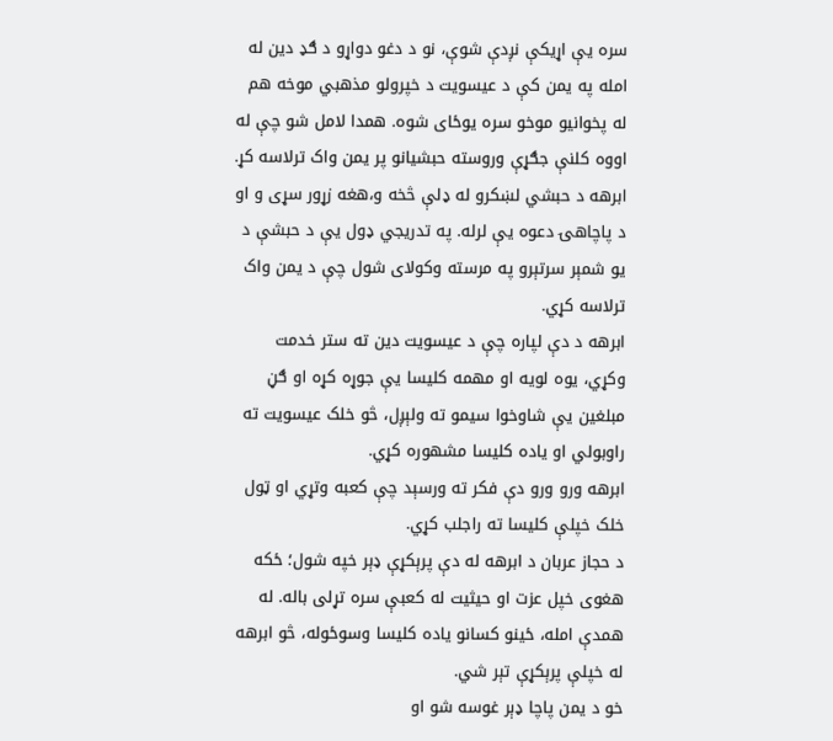سره یې اړیکې نږدې شوې، نو د دغو دواړو د ګډ دین له امله په یمن کې د عیسویت د خپرولو مذهبي موخه هم له پخوانیو موخو سره یوځای شوه. همدا لامل شو چې له اووه کلنې جګړې وروسته حبشیانو پر یمن واک ترلاسه کړ.
ابرهه د حبشي لښکرو له ډلې څخه و،هغه زړور سړی و او د پاچاهۍ دعوه یې لرله. په تدریجي ډول یې د حبشې د یو شمېر سرتېرو په مرسته وکولای شول چې د یمن واک ترلاسه کړي.
ابرهه د دې لپاره چې د عیسویت دین ته ستر خدمت وکړي، یوه لویه او مهمه کلیسا یې جوړه کړه او ګڼ مبلغین یې شاوخوا سیمو ته ولېږل، څو خلک عیسویت ته راوبولي او یاده کلیسا مشهوره کړي.
ابرهه ورو ورو دې فکر ته ورسېد چې کعبه وتړي او ټول خلک خپلې کلیسا ته راجلب کړي.
د حجاز عربان د ابرهه له دې پرېکړې ډېر خپه شول؛ ځکه هغوی خپل عزت او حیثیت له کعبې سره تړلی باله. له همدې امله، ځینو کسانو یاده کلیسا وسوځوله، څو ابرهه له خپلې پرېکړې تېر شي.
خو د یمن پاچا ډېر غوسه شو او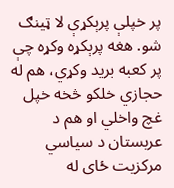پر خپلې پرېکړې لا ټینګ شو. هغه پرېکړه وکړه چې پر کعبه برید وکړي، هم له حجازي خلکو څخه خپل غچ واخلي او هم د عربستان د سیاسي مرکزیت ځای له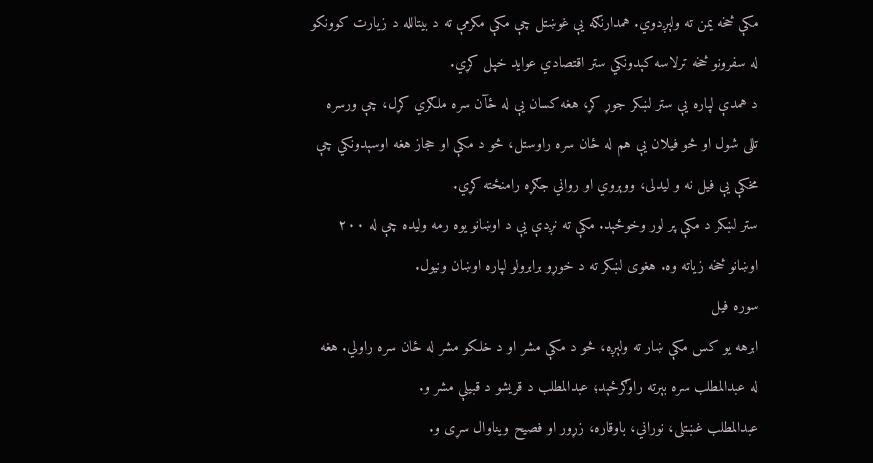مکې څخه یمن ته ولېږدوي. همدارنګه یې غوښتل چې مکې مکرمې ته د بیتالله د زیارت کوونکو له سفرونو څخه ترلاسه کېدونکي ستر اقتصادي عواید خپل کړي.
د همدې لپاره یې ستر لښکر جوړ کړ، هغه کسان یې له ځآن سره ملګري کړل، چې ورسره تللی شول او څو فیلان یې هم له ځان سره راوستل، څو د مکې او حجاز هغه اوسېدونکي چې مخکې یې فیل نه و لیدلی، ووېروي او رواني جګړه رامنځته کړي.
ستر لښکر د مکې پر لور وخوځېد. مکې ته نږدې یې د اوښانو یوه رمه ولیده چې له ۲۰۰ اوښانو څخه زیاته وه. هغوی لښکر ته د خوړو برابرولو لپاره اوښان ونیول.
سوره فیل
ابرهه یو کس مکې ښار ته ولېږه، څو د مکې مشر او د خلکو مشر له ځان سره راولي. هغه له عبدالمطلب سره بېرته راوګرځېد؛ عبدالمطلب د قریشو د قبیلې مشر و.
عبدالمطلب غښتلی، نوراني، باوقاره، زړور او فصیح ویناوال سړی و.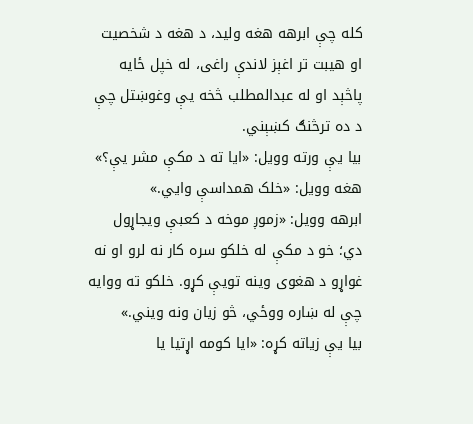کله چې ابرهه هغه ولید، د هغه د شخصیت او هیبت تر اغېز لاندې راغی، له خپل ځایه پاڅېد او له عبدالمطلب څخه یې وغوښتل چې د ده ترڅنګ کښېني.
بیا یې ورته وویل: «ایا ته د مکې مشر یې؟» هغه وویل: «خلک همداسې وايي.»
ابرهه وویل: «زموږ موخه د کعبې ویجاړول دي؛ خو د مکې له خلکو سره کار نه لرو او نه غواړو د هغوی وینه تویې کړو. خلکو ته ووایه چې له ښاره ووځي، څو زیان ونه ویني.»
بیا یې زیاته کړه: «ایا کومه اړتیا یا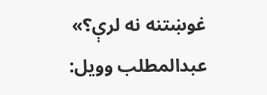غوښتنه نه لرې؟»
عبدالمطلب وویل: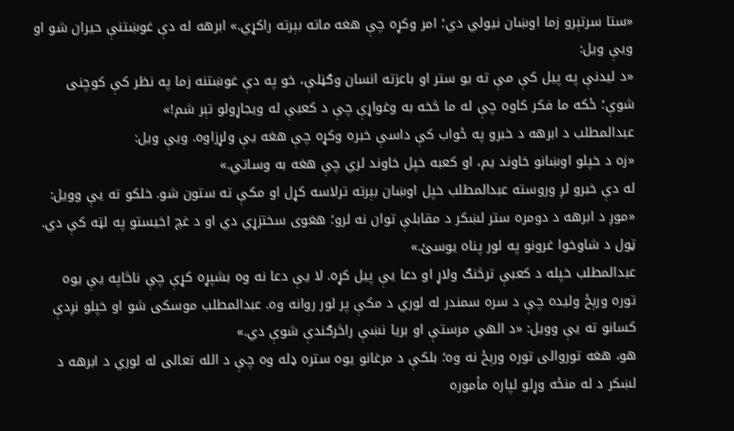«ستا سرتېرو زما اوښان نیولي دي؛ امر وکړه چې هغه ماته بېرته راکړي.» ابرهه له دې غوښتنې حیران شو او ویې ویل:
«د لیدنې په پیل کې مې ته یو ستر او باعزته انسان وګڼلې، خو په دې غوښتنه زما په نظر کې کوچنی شوې؛ ځکه ما فکر کاوه چې له ما څخه به وغواړې چې د کعبې له ویجاړولو تېر شم!»
عبدالمطلب د ابرهه د خبرو په ځواب کې داسې خبره وکړه چې هغه یې ولړزاوه. ویې ویل:
«زه د خپلو اوښانو خاوند یم، او کعبه خپل خاوند لري چې هغه به وساتي.»
له دې خبرو لږ وروسته عبدالمطلب خپل اوښان بېرته ترلاسه کړل او مکې ته ستون شو. خلکو ته یې وویل: «موږ د ابرهه د دومره ستر لښکر د مقابلې توان نه لرو؛ هغوی سختزړي دي او د غچ اخیستو په لټه کې دي. ټول د شاوخوا غرونو په لور پناه یوسئ.»
عبدالمطلب خپله د کعبې ترڅنګ ولاړ او دعا یې پیل کړه. لا یې دعا نه وه بشپړه کړې چې ناڅاپه یې یوه توره ورېځ ولیده چې د سره سمندر له لوري د مکې پر لور روانه وه. عبدالمطلب موسکی شو او خپلو نږدې کسانو ته یې وویل: «د الهي مرستې او بریا نښې راڅرګندې شوې دي.»
هو، هغه توروالی توره ورېځ نه وه؛ بلکې د مرغانو یوه ستره ډله وه چې د الله تعالی له لوري د ابرهه د لښکر د له منځه وړلو لپاره مأموره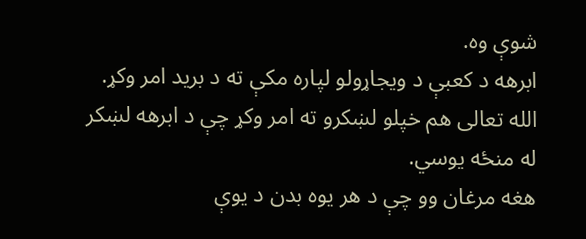شوې وه.
ابرهه د کعبې د ویجاړولو لپاره مکې ته د برید امر وکړ. الله تعالی هم خپلو لښکرو ته امر وکړ چې د ابرهه لښکر له منځه یوسي.
هغه مرغان وو چې د هر یوه بدن د یوې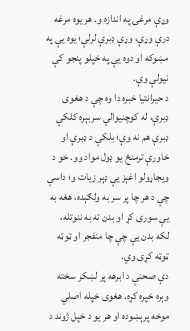وړې مرغۍ په اندازه و. هر یوه مرغه درې وړې، وړې ډبرې لرلې؛ یوه یې په مښوکه او دوه یې په خپلو پنجو کې نیولې وې.
د حیرانتیا خبره دا وه چې د هغوی ډبرې، له کوچنیوالي سربېره کلکې ډبرې هم نه وې؛ بلکې د ډبرې او خاورې ترمنځ یو ډول مواد وو. خو د ویجاړولو اغېز یې ډېر زیات و؛ داسې چې د هر چا پر سر به ولګېده، هغه به یې سوری کړ او بدن ته به ننوتله، لکه بدن یې چې چا منفجر او ټوټه ټوټه کړی وي.
دې صحنې د ابرهه پر لښکر سخته وېره خپره کړه. هغوی خپله اصلي موخه پرېښوده او هر یو د خپل ژوند د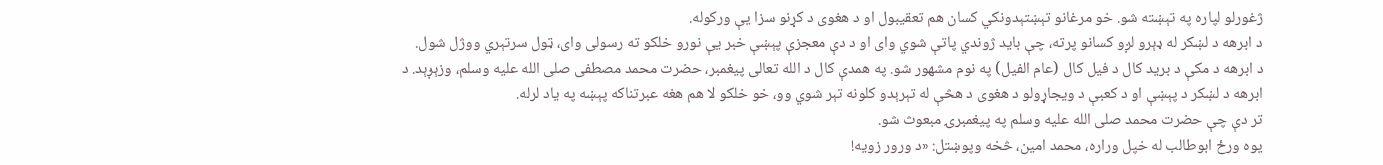ژغورلو لپاره په تېښته شو. خو مرغانو تېښتېدونکي کسان هم تعقیبول او د هغوی د کړنو سزا یې ورکوله.
د ابرهه د لښکر له ډېرو لږو کسانو پرته، چې باید ژوندي پاتې شوي وای او د دې معجزې پېښې خبر یې نورو خلکو ته رسولی وای، ټول سرتېري ووژل شول.
د ابرهه د مکې د برید کال د فیل کال (عام الفیل) په نوم مشهور شو. په همدې کال د الله تعالی پیغمبر، حضرت محمد مصطفی صلی الله علیه وسلم، وزېږېد. د ابرهه د لښکر د پېښې او د کعبې د ویجاړولو د هغوی د هڅې له تېرېدو کلونه تېر شوي وو، خو خلکو لا هم هغه عبرتناکه پېښه په یاد لرله.
تر دې چې حضرت محمد صلی الله علیه وسلم په پیغمبرۍ مبعوث شو.
یوه ورځ ابوطالب له خپل وراره، محمد امین، څخه وپوښتل: «د ورور زویه!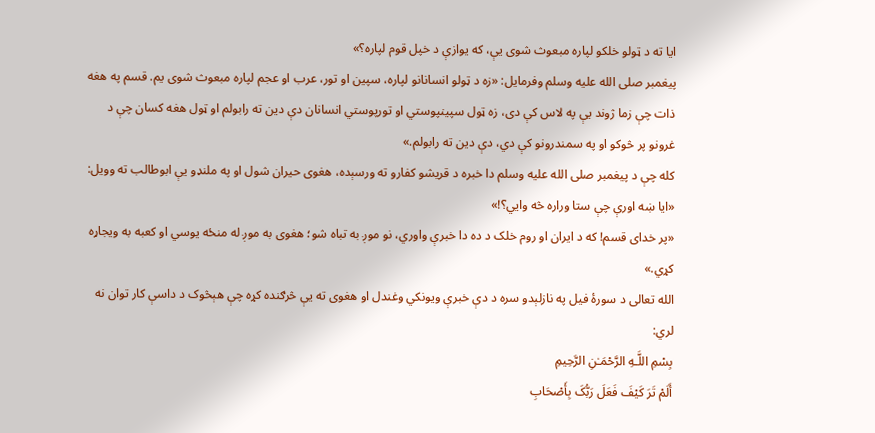ایا ته د ټولو خلکو لپاره مبعوث شوی یې، که یوازې د خپل قوم لپاره؟»
پیغمبر صلی الله علیه وسلم وفرمایل: «زه د ټولو انسانانو لپاره، سپین او تور، عرب او عجم لپاره مبعوث شوی یم. قسم په هغه ذات چې زما ژوند یې په لاس کې دی، زه ټول سپینپوستي او تورپوستي انسانان دې دین ته رابولم او ټول هغه کسان چې د غرونو پر څوکو او په سمندرونو کې دي، دې دین ته رابولم.»
کله چې د پیغمبر صلی الله علیه وسلم دا خبره د قریشو کفارو ته ورسېده، هغوی حیران شول او په ملنډو یې ابوطالب ته وویل: «ایا ښه اورې چې ستا وراره څه وايي؟!»
«پر خدای قسم! که د ایران او روم خلک د ده دا خبرې واوري، نو موږ به تباه شو؛ هغوی به موږ له منځه یوسي او کعبه به ویجاړه کړي.»
الله تعالی د سورۀ فیل په نازلېدو سره د دې خبرې ویونکي وغندل او هغوی ته یې څرګنده کړه چې هېڅوک د داسې کار توان نه لري:
بِسْمِ اللَّـهِ الرَّحْمَـٰنِ الرَّحِیمِ
أَلَمْ تَرَ کَیْفَ فَعَلَ رَبُّکَ بِأَصْحَابِ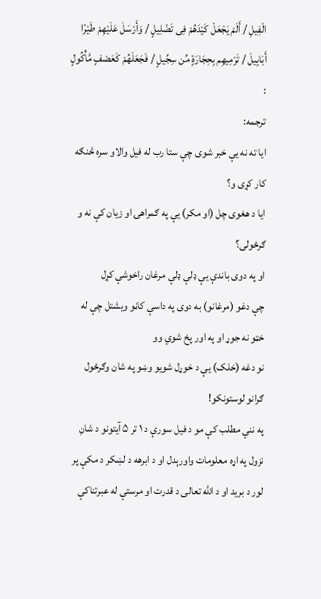الْفِیلِ / أَلَمْ یَجْعَلْ کَیْدَهُمْ فِی تَضْلِیلٍ / وَأَرْسَلَ عَلَیْهِمْ طَیْرًا أَبَابِیلَ / تَرْمِیهِم بِحِجَارَةٍ مِّن سِجِّیلٍ / فَجَعَلَهُمْ کَعَصْفٍ مَّأْکُولٍ :
ترجمه:
ایا ته نه يې خبر شوى چې ستا رب له فیل والاو سره څنګه كار كړى و؟
ایا د هغوى چل (او مكر) يې په ګمراهۍ او زیان كې نه و ګرځولى؟
او په دوى باندې يې ډلې ډلې مرغان راخوشې كړل
چې دغو (مرغانو) به دوى په داسې كاڼو ویشتل چې له خټو نه جوړ او په اور پخ شوي وو
نو دغه (خلک) يې د خوړل شویو وښو په شان وګرځول
ګرانو لوستونکو!
په نني مطلب کې مو د فیل سورې د ۱ تر ۵ آیتونو د شانِ نزول په اړه معلومات واورېدل او د ابرهه د لښکر د مکې پر لور د برید او د الله تعالی د قدرت او مرستې له عبرتناکې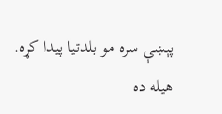پېښې سره مو بلدتیا پیدا کړه.
هیله ده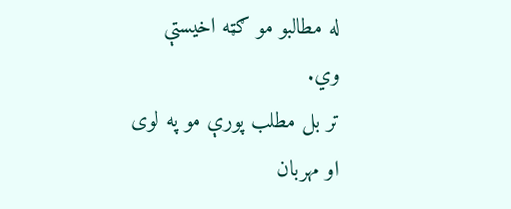له مطالبو مو ګټه اخیستې وي.
تر بل مطلب پورې مو په لوی او مهربان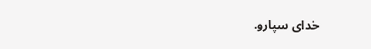خدای سپارو.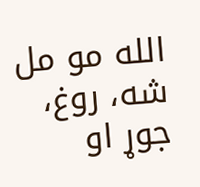الله مو مل شه، روغ، جوړ او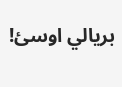بریالي اوسئ!